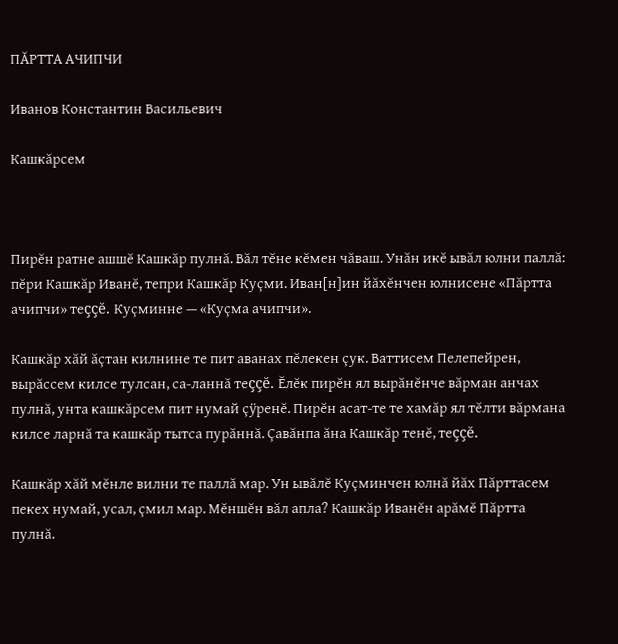ПĂРТТА АЧИПЧИ

Иванов Константин Васильевич

Кашкăрсем



Пирĕн ратне ашшĕ Кашкăр пулнă. Вăл тĕне кĕмен чăваш. Унăн икĕ ывăл юлни паллă: пĕри Кашкăр Иванĕ, тепри Кашкăр Куçми. Иван[н]ин йăхĕнчен юлнисене «Пăртта ачипчи» теççĕ. Куçминне — «Куçма ачипчи».

Кашкăр хăй ăçтан килнине те пит аванах пĕлекен çук. Ваттисем Пелепейрен, вырăссем килсе тулсан, са-ланнă теççĕ. Ĕлĕк пирĕн ял вырăнĕнче вăрман анчах пулнă, унта кашкăрсем пит нумай çÿренĕ. Пирĕн асат-те те хамăр ял тĕлти вăрмана килсе ларнă та кашкăр тытса пурăннă. Çавăнпа ăна Кашкăр тенĕ, теççĕ.

Кашкăр хăй мĕнле вилни те паллă мар. Ун ывăлĕ Куçминчен юлнă йăх Пăрттасем пекех нумай, усал, çмил мар. Мĕншĕн вăл апла? Кашкăр Иванĕн арăмĕ Пăртта пулнă.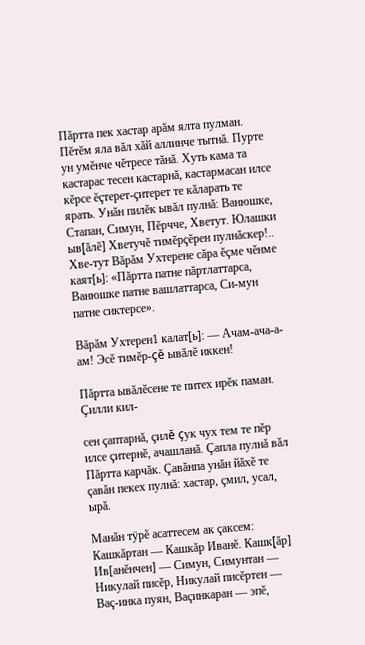Пăртта пек хастар арăм ялта пулман. Пĕтĕм яла вăл хăй аллинче тытнă. Пурте ун умĕнче чĕтресе тăнă. Хуть кама та кастарас тесен кастарнă, кастармасан илсе кĕрсе ĕçтерет-çитерет те кăларать те ярать. Унăн пилĕк ывăл пулнă: Ванюшке, Стапан, Симун, Пĕрчче, Хветут. Юлашки ыв[ăлĕ] Хветучĕ тимĕрçĕрен пулнăскер!.. Хве-тут Вăрăм Ухтерене сăра ĕçме чĕнме каят[ь]: «Пăртта патне пăртлаттарса, Ванюшке патне вашлаттарса, Си-мун патне сиктерсе».

Вăрăм Ухтерен1 калат[ь]: — Ачам-ача-а-ам! Эсĕ тимĕр-çĕ ывăлĕ иккен!

Пăртта ывăлĕсене те питех ирĕк паман. Çилли кил-

сен çаптарнă, çилĕ çук чух тем те пĕр илсе çитернĕ, ачашланă. Çапла пулнă вăл Пăртта карчăк. Çавăнпа унăн йăхĕ те çавăн пекех пулнă: хастар, çмил, усал, ырă.

Манăн тÿрĕ асаттесем ак çаксем: Кашкăртан — Кашкăр Иванĕ. Кашк[ăр] Ив[анĕнчен] — Симун, Симунтан — Никулай писĕр, Никулай писĕртен — Ваç-инка пуян, Ваçинкаран — эпĕ,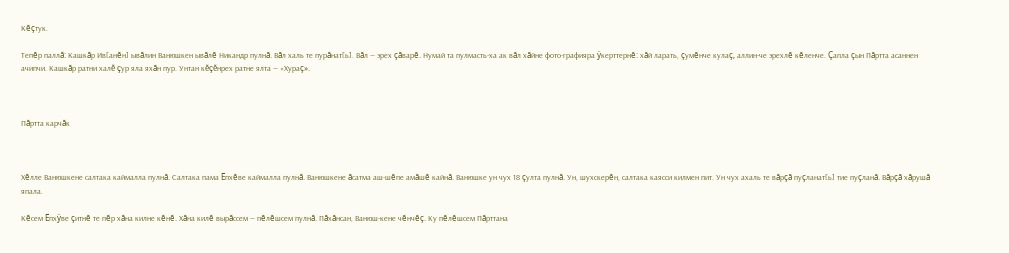Кĕçтук.

Тепĕр паллă: Кашкăр Ив[анĕн] ывăлин Ванюшкен ывăлĕ Никандр пулнă. Вăл халь те пурăнат[ь]. Вăл — эрех çăварĕ. Нумай та пулмасть-ха ак вăл хăйне фото-графияра ÿкерттернĕ: хăй ларать, çумĕнче кулаç, аллин-че эрехлĕ кĕленче. Çапла çын Пăртта асаннен ачипчи. Кашкăр ратни халĕ çур яла яхăн пур. Унтан кĕçĕнрех ратне ялта — «Хураç».



Пăртта карчăк



Хĕлле Ванюшкене салтака каймалла пулнă. Салтака пама Ĕпхĕве каймалла пулнă. Ванюшкене ăсатма аш-шĕпе амăшĕ кайнă. Ванюшке ун чух 18 çулта пулнă. Ун, шухскерĕн, салтака каясси килмен пит. Ун чух ахаль те вăрçă пуçланат[ь] тие пуçланă. Вăрçă хăрушă япала.

Кĕсем Ĕпхÿве çитнĕ те пĕр хăна килне кĕнĕ. Хăна килĕ вырăссем — пĕлĕшсем пулнă. Пăхăнсан, Ванюш-кене чĕнчĕç. Ку пĕлĕшсем Пăрттана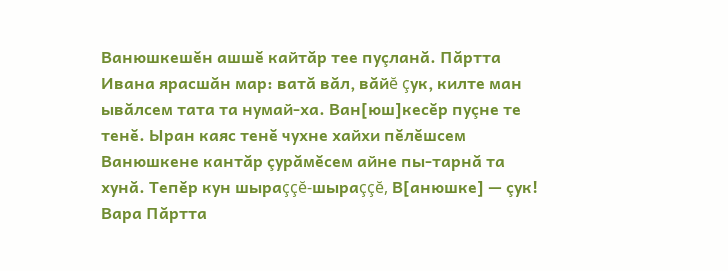Ванюшкешĕн ашшĕ кайтăр тее пуçланă. Пăртта Ивана ярасшăн мар: ватă вăл, вăйĕ çук, килте ман ывăлсем тата та нумай-ха. Ван[юш]кесĕр пуçне те тенĕ. Ыран каяс тенĕ чухне хайхи пĕлĕшсем Ванюшкене кантăр çурăмĕсем айне пы-тарнă та хунă. Тепĕр кун шыраççĕ-шыраççĕ, В[анюшке] — çук! Вара Пăртта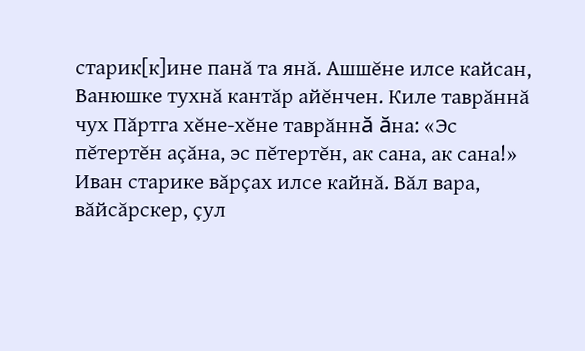старик[к]ине панă та янă. Ашшĕне илсе кайсан, Ванюшке тухнă кантăр айĕнчен. Киле таврăннă чух Пăртга хĕне-хĕне таврăннă ăна: «Эс пĕтертĕн аçăна, эс пĕтертĕн, ак сана, ак сана!» Иван старике вăрçах илсе кайнă. Вăл вара, вăйсăрскер, çул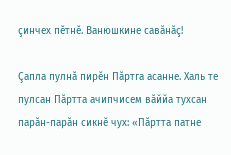çинчех пĕтнĕ. Ванюшкине савăнăç!

Çапла пулнă пирĕн Пăртга асанне. Халь те пулсан Пăртта ачипчисем вăййа тухсан парăн-парăн сикнĕ чух: «Пăртта патне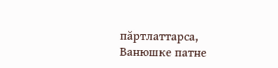пăртлаттарса, Ванюшке патне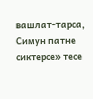вашлат-тарса, Симун патне сиктерсе» тесе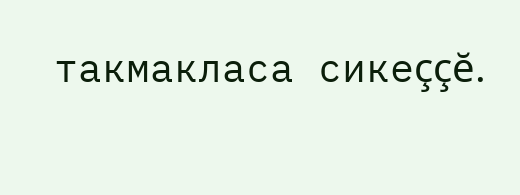такмакласа сикеççĕ.